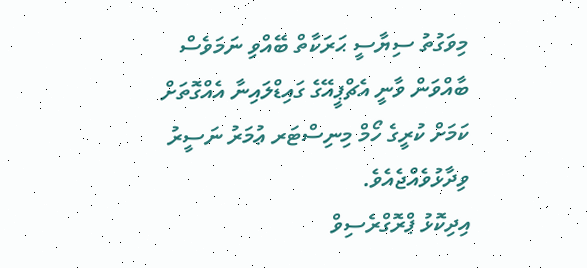މިވަގުތު ސިޔާސީ ޙަރަކާތް ބޭއްވި ނަމަވެސް ބާއްވަން ވާނީ އެޗްޕީއޭގެ ގައިޑްލައިނާ އެއްގޮތަށް ކަމަށް ކުރީގެ ހޯމް މިނިސްޓަރ ޢުމަރު ނަސީރު ވިދާޅުވެއްޖެއެވެ.
އިދިކޮޅު ޕްރޮގްރެސިވް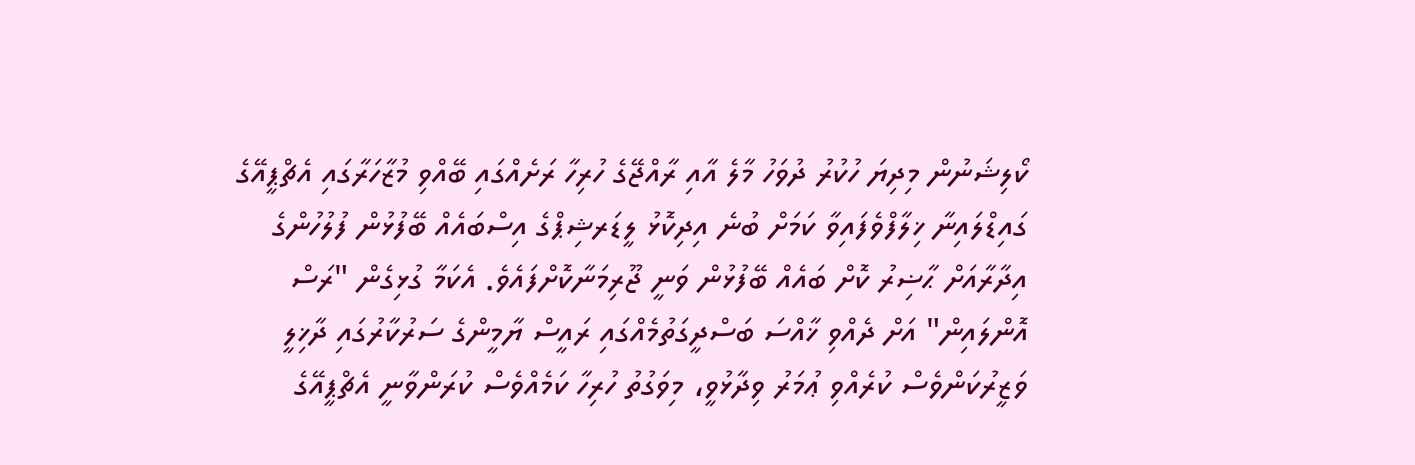ކޯލިޝަނުން މިދިޔަ ހުކުރު ދުވަހު މާލެ އާއި ރާއްޖޭގެ ހުރިހާ ރަށެއްގައި ބޭއްވި މުޒާހަރާގައި އެޗްޕީއޭގެ ގައިޑްލައިނާ ޚިލާފްވެފައިވާ ކަމަށް ބުނެ އިދިކޮޅު ލީޑަރޝިޕްގެ އިސްބައެއް ބޭފުޅުން ފުލުހުންގެ އިދާރާއަށް ޙާޟިރު ކޮށް ބައެއް ބޭފުޅުން ވަނީ ޖޫރިމަނާކޮށްފައެވެ. އެކަމާ ގުޅިގެން "ރަސް އޮންލައިން" އަށް ދެއްވި ޚާއްސަ ބަސްދީގަތުމެއްގައި ރައީސް ޔާމީންގެ ސަރުކާރުގައި ދާޚިލީ ވަޒީރުކަންވެސް ކުރެއްވި ޢުމަރު ވިދާޅުވީ، މިވަގުތު ހުރިހާ ކަމެއްވެސް ކުރަންވާނީ އެޗްޕީއޭގެ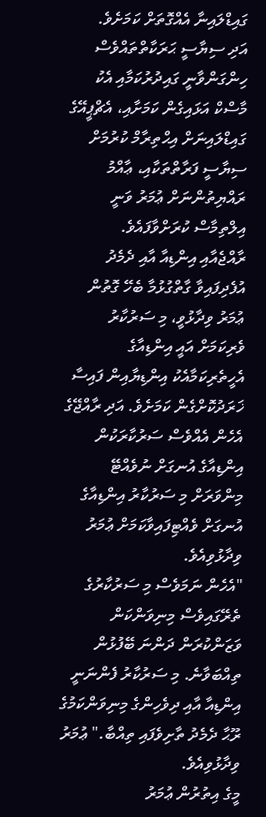ގައިޑްލައިނާ އެއްގޮތަށް ކަމަށެވެ.
އަދި ސިޔާސީ ޙަރަކާތްތައްވެސް ހިންގަންވާނީ ގައިދުރުކަމާއި އެކު މާސްކް އަޅައިގެން ކަމަށާއި، އެޗްޕީއޭގެ ގައިޑްލައިނަށް އިޙްތިރާމް ކުރުމަށް ސިޔާސީ ފަރާތްތަކާއި، ޢާއްމު ރައްޔިތުންނަށް ޢުމަރު ވަނީ އިލްތިމާސް ކުރަށްވާފައެވެ.
ރާއްޖެއާއި އިންޑިއާ އާއި ދެމެދު އުފެދިފައިވާ ގާތްގުޅުމާ ބެހޭ ގޮތުން ޢުމަރު ވިދާޅުވީ، މި ސަރުކާރު ވެރިކަމަށް އައީ އިންޑިއާގެ އެހީތެރިކަމާއެކު އިންޑިޔާއިން ފައިސާ ޚަރަދުކޮށްގެން ކަމަށެވެ. އަދި ރާއްޖޭގެ އެހެން އެއްވެސް ސަރުކާރަކުން އިންޑިއާގެ އުނގަށް ނުވެއްޓޭ މިންވަރަށް މި ސަރުކާރު އިންޑިއާގެ އުނގަށް ވެއްޓިފައިވާކަމަށް ޢުމަރު ވިދާޅުވިއެވެ.
"އެހެން ނަމަވެސް މި ސަރުކާރުގެ ތެރޭގައިވެސް މިނިވަންކަން ވަޒަންކުރަން ދަންނަ ބޭފުޅުން ތިއްބަވާނެ. މި ސަރުކާރު ފެންނަނީ އިންޑިއާ އާއި ދިވެހިންގެ މިނިވަންކަމުގެ ރޫޙާ ދެމެދު ތާށިވެފައި ތިއްބާ." ޢުމަރު ވިދާޅުވިއެވެ.
މީގެ އިތުރުން ޢުމަރު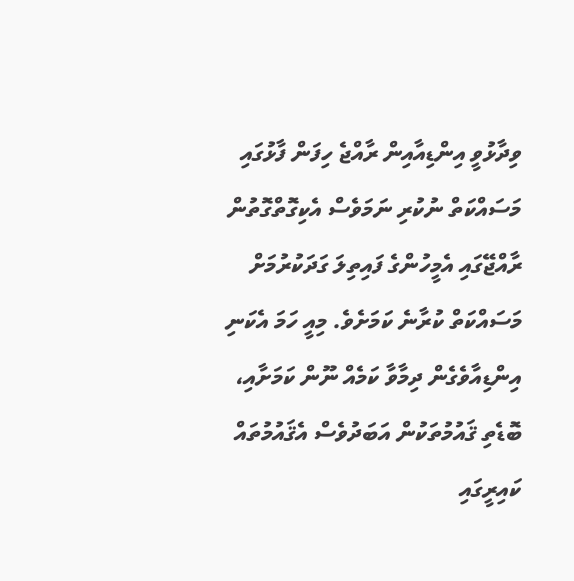ވިދާޅުވީ އިންޑިއާއިން ރާއްޖެ ހިފަން ފާޅުގައި މަސައްކަތް ނުކުރި ނަމަވެސް އެކިގޮތްގޮތުން ރާއްޖޭގައި އެމީހުންގެ ފައިތިލަ ގަދަކުރުމަށް މަސައްކަތް ކުރާނެ ކަމަށެވެ. މިއީ ހަމަ އެކަނި އިންޑިއާވެގެން ދިމާވާ ކަމެއް ނޫން ކަމަށާއި، ބޮޑެތި ޤައުމުތަކުން އަބަދުވެސް އެޤައުމުތައް ކައިރީގައި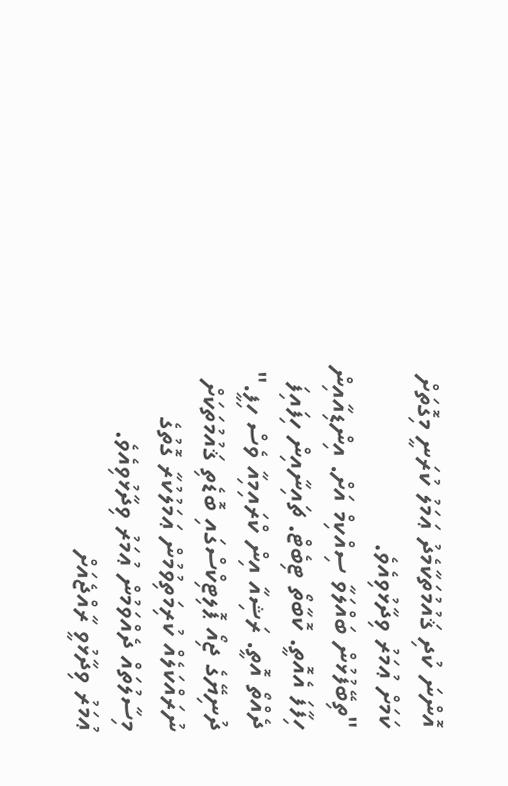އޮންނަ ކުދި ޤައުމުތަކާމެދު ޢަމަލު ކުރަނީ މިގޮތަށް ކަމަށް ޢުމަރު ވިދާޅުވިއެވެ.
"ތިބޭފުޅުން ބައްލަވާ ސިއްކިމް އަށް. އިންޑިއާއިން ހިފާފަ އެއޮތީ. ކޮބާތޯ ޓިބެޓް. ޗައިނާއިން ހިފައިފަ ދެއްތޯ އޮތީ. ރަޝިއާ އިން ކްރައިމިއާ ވެސް ހިފީ." ދުނިޔޭގެ ޖިއޯ ޕޮލިޓިކްސްގައި ބޮޑެތި ޤައުމުތަކަށް ނުރައްކަލެއް ކުރިމަތިވުމުން ޢަމަލުކުރާ ގޮތުގެ މިސާލުތައް ދެއްވަމުން ޢުމަރު ވިދާޅުވިއެވެ.
ޢުމަރު ވިދާޅުވީ ރާއްޖެއަށް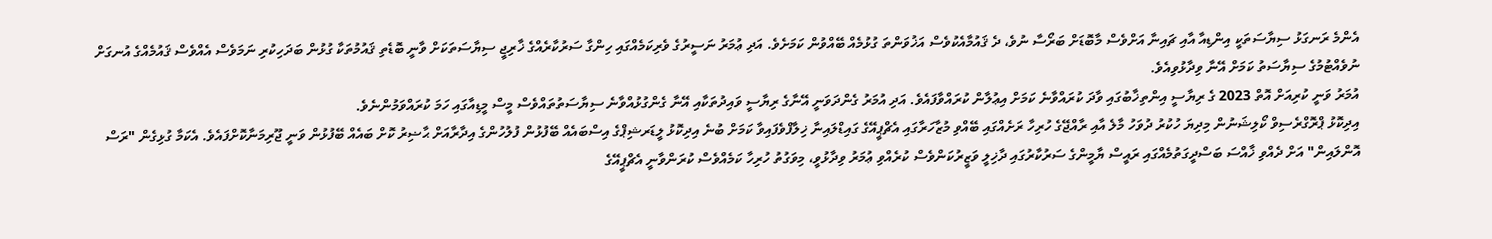އެންމެ ރަނގަޅު ސިޔާސަތަކީ އިންޑިއާ އާއި ޗައިނާ އަށްވެސް މާބޮޑަށް ބަރޯސާ ނުވެ، ދެ ޤައުމާއެކުވެސް އަޚުވަންތަ ގުޅުމެއް ބޭއްވުން ކަމަށެވެ. އަދި ޢުމަރު ނަސީރުގެ ވެރިކަމެއްގައި ހިންގާ ސަރުކާރެއްގެ ޚާރިޖީ ސިޔާސަތަކަށް ވާނީ ބޮޑެތި ޤައުމުތަކާ ގުޅުން ބަދަހިކުރި ނަމަވެސް އެއްވެސް ޤައުމެއްގެ އުނގަށް ނުވެއްޓުމުގެ ސިޔާސަތު ކަމަށް އޭނާ ވިދާޅުވިއެވެ.
އުމަރު ވަނީ ކުރިއަށް އޮތް 2023 ގެ ރިޔާސީ އިންތިޚާބުގައި ވާދަ ކުރައްވާނެ ކަމަށް އިޢުލާން ކުރައްވާފައެވެ. އަދި އުމަރު ގެންދަވަނީ އޭނާގެ ރިޔާސީ ވައިދުތަކާއި އޭނާ ގެންގުޅުއްވާނެ ސިޔާސަތުތައްވެސް މީސް މީޑިއާގައި ހަމަ ކުރައްވަމުންނެވެ.
އިދިކޮޅު ޕްރޮގްރެސިވް ކޯލިޝަނުން މިދިޔަ ހުކުރު ދުވަހު މާލެ އާއި ރާއްޖޭގެ ހުރިހާ ރަށެއްގައި ބޭއްވި މުޒާހަރާގައި އެޗްޕީއޭގެ ގައިޑްލައިނާ ޚިލާފްވެފައިވާ ކަމަށް ބުނެ އިދިކޮޅު ލީޑަރޝިޕްގެ އިސްބައެއް ބޭފުޅުން ފުލުހުންގެ އިދާރާއަށް ޙާޟިރު ކޮށް ބައެއް ބޭފުޅުން ވަނީ ޖޫރިމަނާކޮށްފައެވެ. އެކަމާ ގުޅިގެން "ރަސް އޮންލައިން" އަށް ދެއްވި ޚާއްސަ ބަސްދީގަތުމެއްގައި ރައީސް ޔާމީންގެ ސަރުކާރުގައި ދާޚިލީ ވަޒީރުކަންވެސް ކުރެއްވި ޢުމަރު ވިދާޅުވީ، މިވަގުތު ހުރިހާ ކަމެއްވެސް ކުރަންވާނީ އެޗްޕީއޭގެ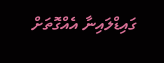ގައިޑްލައިނާ އެއްގޮތަށް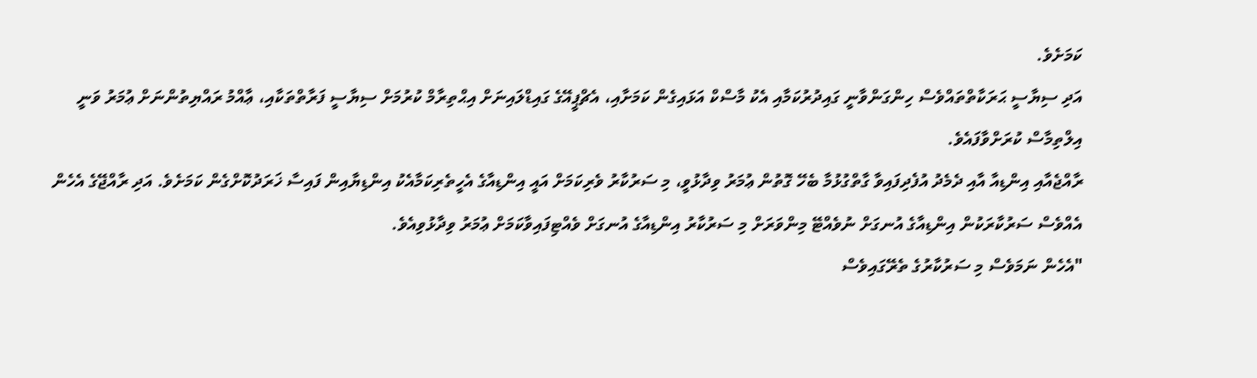ކަމަށެވެ.
އަދި ސިޔާސީ ޙަރަކާތްތައްވެސް ހިންގަންވާނީ ގައިދުރުކަމާއި އެކު މާސްކް އަޅައިގެން ކަމަށާއި، އެޗްޕީއޭގެ ގައިޑްލައިނަށް އިޙްތިރާމް ކުރުމަށް ސިޔާސީ ފަރާތްތަކާއި، ޢާއްމު ރައްޔިތުންނަށް ޢުމަރު ވަނީ އިލްތިމާސް ކުރަށްވާފައެވެ.
ރާއްޖެއާއި އިންޑިއާ އާއި ދެމެދު އުފެދިފައިވާ ގާތްގުޅުމާ ބެހޭ ގޮތުން ޢުމަރު ވިދާޅުވީ، މި ސަރުކާރު ވެރިކަމަށް އައީ އިންޑިއާގެ އެހީތެރިކަމާއެކު އިންޑިޔާއިން ފައިސާ ޚަރަދުކޮށްގެން ކަމަށެވެ. އަދި ރާއްޖޭގެ އެހެން އެއްވެސް ސަރުކާރަކުން އިންޑިއާގެ އުނގަށް ނުވެއްޓޭ މިންވަރަށް މި ސަރުކާރު އިންޑިއާގެ އުނގަށް ވެއްޓިފައިވާކަމަށް ޢުމަރު ވިދާޅުވިއެވެ.
"އެހެން ނަމަވެސް މި ސަރުކާރުގެ ތެރޭގައިވެސް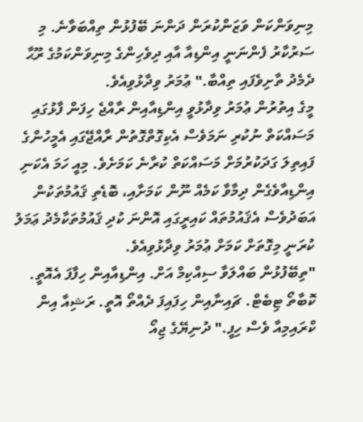މިނިވަންކަން ވަޒަންކުރަން ދަންނަ ބޭފުޅުން ތިއްބަވާނެ. މި ސަރުކާރު ފެންނަނީ އިންޑިއާ އާއި ދިވެހިންގެ މިނިވަންކަމުގެ ރޫޙާ ދެމެދު ތާށިވެފައި ތިއްބާ." ޢުމަރު ވިދާޅުވިއެވެ.
މީގެ އިތުރުން ޢުމަރު ވިދާޅުވީ އިންޑިއާއިން ރާއްޖެ ހިފަން ފާޅުގައި މަސައްކަތް ނުކުރި ނަމަވެސް އެކިގޮތްގޮތުން ރާއްޖޭގައި އެމީހުންގެ ފައިތިލަ ގަދަކުރުމަށް މަސައްކަތް ކުރާނެ ކަމަށެވެ. މިއީ ހަމަ އެކަނި އިންޑިއާވެގެން ދިމާވާ ކަމެއް ނޫން ކަމަށާއި، ބޮޑެތި ޤައުމުތަކުން އަބަދުވެސް އެޤައުމުތައް ކައިރީގައި އޮންނަ ކުދި ޤައުމުތަކާމެދު ޢަމަލު ކުރަނީ މިގޮތަށް ކަމަށް ޢުމަރު ވިދާޅުވިއެވެ.
"ތިބޭފުޅުން ބައްލަވާ ސިއްކިމް އަށް. އިންޑިއާއިން ހިފާފަ އެއޮތީ. ކޮބާތޯ ޓިބެޓް. ޗައިނާއިން ހިފައިފަ ދެއްތޯ އޮތީ. ރަޝިއާ އިން ކްރައިމިއާ ވެސް ހިފީ." ދުނިޔޭގެ ޖިއޯ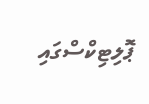ޕޮލިޓިކްސްގައި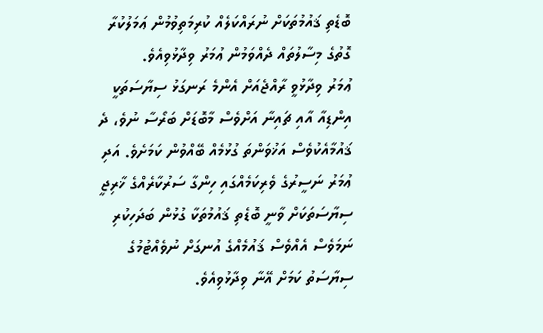ބޮޑެތި ޤައުމުތަކަށް ނުރައްކަލެއް ކުރިމަތިވުމުން ޢަމަލުކުރާ ގޮތުގެ މިސާލުތައް ދެއްވަމުން ޢުމަރު ވިދާޅުވިއެވެ.
ޢުމަރު ވިދާޅުވީ ރާއްޖެއަށް އެންމެ ރަނގަޅު ސިޔާސަތަކީ އިންޑިއާ އާއި ޗައިނާ އަށްވެސް މާބޮޑަށް ބަރޯސާ ނުވެ، ދެ ޤައުމާއެކުވެސް އަޚުވަންތަ ގުޅުމެއް ބޭއްވުން ކަމަށެވެ. އަދި ޢުމަރު ނަސީރުގެ ވެރިކަމެއްގައި ހިންގާ ސަރުކާރެއްގެ ޚާރިޖީ ސިޔާސަތަކަށް ވާނީ ބޮޑެތި ޤައުމުތަކާ ގުޅުން ބަދަހިކުރި ނަމަވެސް އެއްވެސް ޤައުމެއްގެ އުނގަށް ނުވެއްޓުމުގެ ސިޔާސަތު ކަމަށް އޭނާ ވިދާޅުވިއެވެ.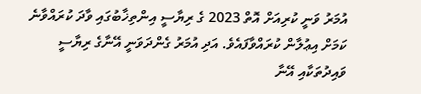އުމަރު ވަނީ ކުރިއަށް އޮތް 2023 ގެ ރިޔާސީ އިންތިޚާބުގައި ވާދަ ކުރައްވާނެ ކަމަށް އިޢުލާން ކުރައްވާފައެވެ. އަދި އުމަރު ގެންދަވަނީ އޭނާގެ ރިޔާސީ ވައިދުތަކާއި އޭނާ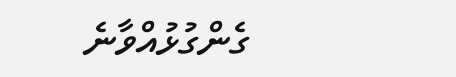ގެންގުޅުއްވާނެ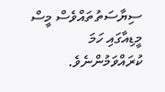ސިޔާސަތުތައްވެސް މީސް މީޑިއާގައި ހަމަ ކުރައްވަމުންނެވެ.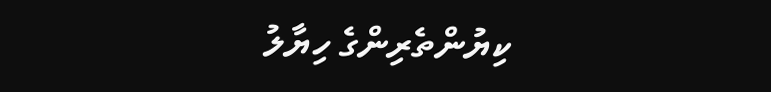ކިޔުންތެރިންގެ ހިޔާލު